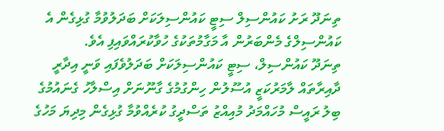ތިނަދޫ ރަށު ކައުންސިލް ސިޓީ ކައުންސިލަކަށް ބަދަލުވުމާ ގުޅިގެން އެ ކައުންސިލްގެ މެންބަރުން އާ މަގާމުތަކުގެ ހުވާކުރައްވައިފި އެވެ.
ތިނަދޫ ކައުންސިލް، ސިޓީ ކައުންސިލަކަށް ބަދަލުވެފައި ވަނީ އިދާރީ ދާއިރާތައް ލާމަރުކަޒީ އުސޫލުން ހިންގުމުގެ ގާނޫނަށް އިސްލާހު ގެނައުމުގެ ބިލު ރައީސް މުހައްމަދު މުއިއްޒު ތަސްދީގު ކުރެއްވުމާ ގުޅިގެން މިދިޔަ މަހުގެ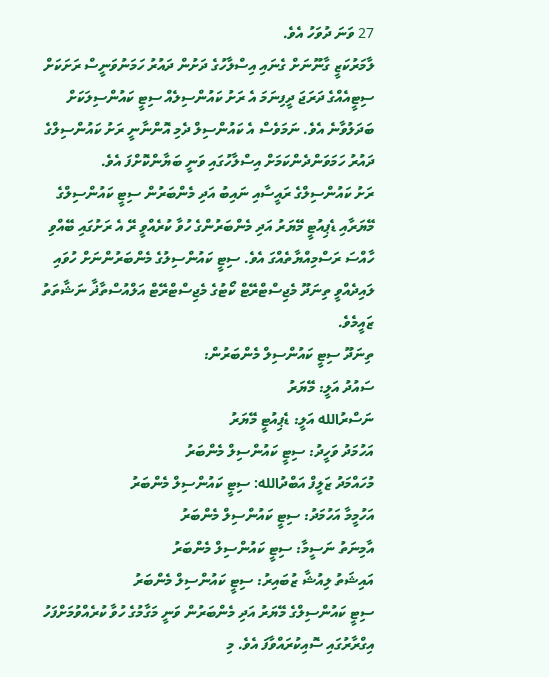27 ވަނަ ދުވަހު އެވެ.
ލާމަރުކަޒީ ގާނޫނަށް ގެނައި އިސްލާހުގެ ދަށުން ދައުރު ހަމަނުވަނީސް ރަށަކަށް ސިޓީއެއްގެ ދަރަޖަ ދީފިނަމަ އެ ރަށު ކައުންސިލެއް ސިޓީ ކައުންސިލަކަށް ބަދަލުވާނެ އެވެ. ނަމަވެސް އެ ކައުންސިލް ދެމި އޮންނާނީ ރަށު ކައުންސިލްގެ ދައުރު ހަމަވަންދެންކަމަށް އިސްލާހުގައި ވަނީ ބަޔާންކޮށްފަ އެވެ.
ރަށު ކައުންސިލްގެ ރައީސާއި ނައިބު އަދި މެންބަރުން ސިޓީ ކައުންސިލްގެ މޭޔަރާއި ޑެޕިއުޓީ މޭޔަރު އަދި މެންބަރުންގެ ހުވާ ކުރެއްވީ ރޭ އެ ރަށުގައި ބޭއްވި ހާއްސަ ރަސްމިއްޔާތެއްގަ އެވެ. ސިޓީ ކައުންސިލުގެ މެންބަރުންނަށް ހުވައި ލައިދެއްވީ ތިނަދޫ މެޖިސްޓްރޭޓް ކޯޓުގެ މެޖިސްޓްރޭޓް އަލްއުސްތާޛާ ނަޝާތަތު ޒައީމެވެ.
ތިނަދޫ ސިޓީ ކައުންސިލް މެންބަރުން:
ސައުދު އަލީ: މޭޔަރު
ނަސްރުالله އަލީ: ޑެޕިއުޓީ މޭޔަރު
އަހުމަދު ވަހީދު: ސިޓީ ކައުންސިލް މެންބަރު
މުހައްމަދު ޒަލީފް އަބްދުالله: ސިޓީ ކައުންސިލް މެންބަރު
އަހުމީމާ އަހުމަދު: ސިޓީ ކައުންސިލް މެންބަރު
އާމިނަތު ނަސީމާ: ސިޓީ ކައުންސިލް މެންބަރު
އައިޝަތު ލިއުޝާ ޒުބައިރު: ސިޓީ ކައުންސިލް މެންބަރު
ސިޓީ ކައުންސިލްގެ މޭޔަރު އަދި މެންބަރުން ވަނީ މަގާމުގެ ހުވާ ކުރެއްވުމަށްފަހު އިގްރާރުގައި ސޮއިކުރައްވާފަ އެވެ. މި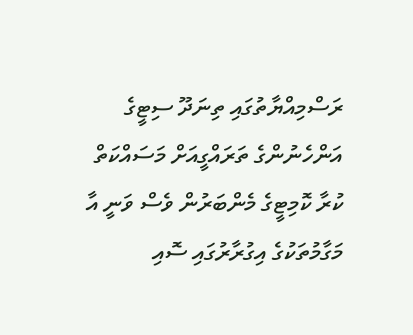ރަސްމިއްޔާތުގައި ތިނަދޫ ސިޓީގެ އަންހެނުންގެ ތަރައްގީއަށް މަސައްކަތް ކުރާ ކޮމިޓީގެ މެންބަރުން ވެސް ވަނީ އާ މަގާމުތަކުގެ އިގުރާރުގައި ސޮއި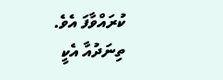ކުރައްވާފަ އެވެ.
ތިނަދުއާ އެކީ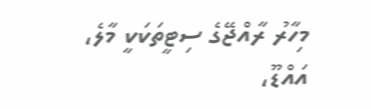މިހާރު ރާއްޖޭގެ ސިޓީތަކަކީ މާލެ، އައްޑޫ،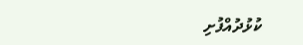ކުޅުދުއްފުށި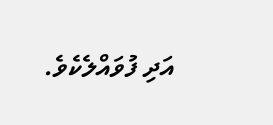އަދި ފުވައްލެކެވެ.